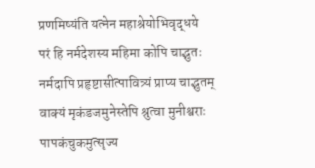प्रणमिष्यंति यत्नेन महाश्रेयोभिवृद्धये
परं हि नर्मदेशस्य महिमा कोपि चाद्भुतः
नर्मदापि प्रहृष्टासीत्पावित्र्यं प्राप्य चाद्भुतम्
वाक्यं मृकंडजमुनेस्तेपि श्रुत्वा मुनीश्वराः
पापकंचुकमुत्सृज्य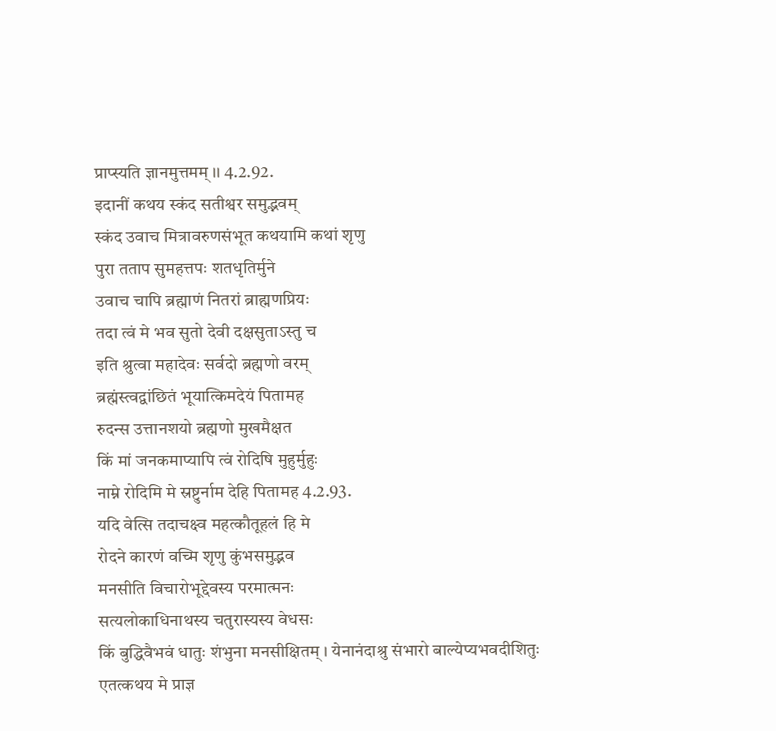प्राप्स्यति ज्ञानमुत्तमम् ।। 4.2.92.
इदानीं कथय स्कंद सतीश्वर समुद्भवम्
स्कंद उवाच मित्रावरुणसंभूत कथयामि कथां शृणु
पुरा तताप सुमहत्तपः शतधृतिर्मुने
उवाच चापि ब्रह्माणं नितरां ब्राह्मणप्रियः
तदा त्वं मे भव सुतो देवी दक्षसुताऽस्तु च
इति श्रुत्वा महादेवः सर्वदो ब्रह्मणो वरम्
ब्रह्मंस्त्वद्वांछितं भूयात्किमदेयं पितामह
रुदन्स उत्तानशयो ब्रह्मणो मुखमैक्षत
किं मां जनकमाप्यापि त्वं रोदिषि मुहुर्मुहुः
नाम्ने रोदिमि मे स्रष्टुर्नाम देहि पितामह 4.2.93.
यदि वेत्सि तदाचक्ष्व महत्कौतूहलं हि मे
रोदने कारणं वच्मि शृणु कुंभसमुद्भव
मनसीति विचारोभूद्देवस्य परमात्मनः
सत्यलोकाधिनाथस्य चतुरास्यस्य वेधसः
किं बुद्धिवैभवं धातुः शंभुना मनसीक्षितम् । येनानंदाश्रु संभारो बाल्येप्यभवदीशितुः
एतत्कथय मे प्राज्ञ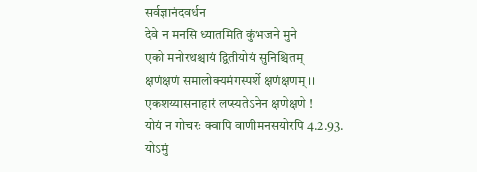सर्वज्ञानंदवर्धन
देवे न मनसि ध्यातमिति कुंभजने मुने
एको मनोरथश्चायं द्वितीयोयं सुनिश्चितम्
क्षणंक्षणं समालोक्यमंगस्पर्शे क्षणंक्षणम् ।। एकशय्यासनाहारं लप्स्यतेऽनेन क्षणेक्षणे !
योयं न गोचरः क्वापि वाणीमनसयोरपि 4.2.93.
योऽमुं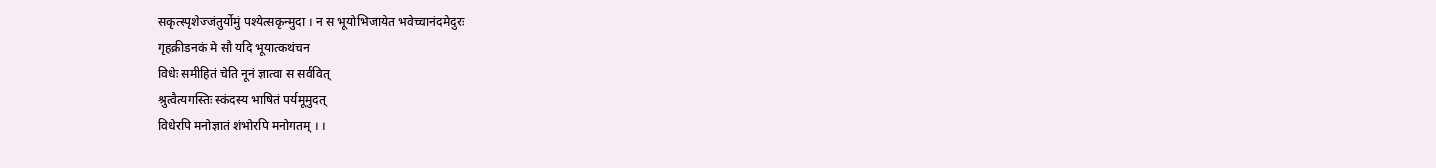सकृत्स्पृशेज्जंतुर्योमुं पश्येत्सकृन्मुदा । न स भूयोभिजायेत भवेच्चानंदमेदुरः
गृहक्रीडनकं मे सौ यदि भूयात्कथंचन
विधेः समीहितं चेति नूनं ज्ञात्वा स सर्ववित्
श्रुत्वैत्यगस्तिः स्कंदस्य भाषितं पर्यमूमुदत्
विधेरपि मनोज्ञातं शंभोरपि मनोगतम् । ।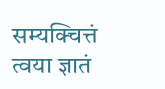सम्यक्चित्तं त्वया ज्ञातं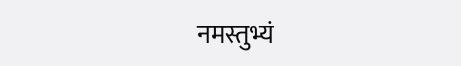नमस्तुभ्यं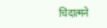चिदात्मने